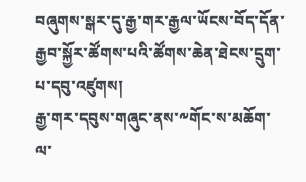བཞུགས་སྒར་དུ་རྒྱ་གར་རྒྱལ་ཡོངས་བོད་དོན་རྒྱབ་སྐྱོར་ཚོགས་པའི་ཚོགས་ཆེན་ཐེངས་དྲུག་པ་དབུ་འཛུགས།
རྒྱ་གར་དབུས་གཞུང་ནས་༸གོང་ས་མཆོག་ལ་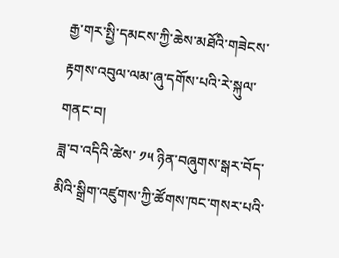རྒྱ་གར་སྤྱི་དམངས་ཀྱི་ཆེས་མཐོའི་གཟེངས་རྟགས་འབུལ་ལམ་ཞུ་དགོས་པའི་རེ་སྐུལ་གནང་བ།
ཟླ་བ་འདིའི་ཚེས་ ༡༥ ཉིན་བཞུགས་སྒར་བོད་མིའི་སྒྲིག་འཛུགས་ཀྱི་ཚོགས་ཁང་གསར་པའི་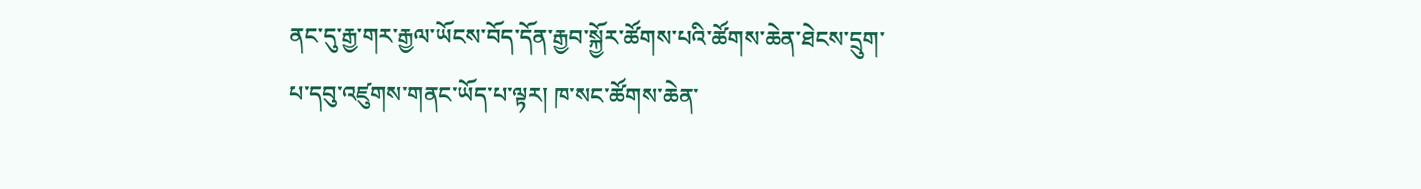ནང་དུ་རྒྱ་གར་རྒྱལ་ཡོངས་བོད་དོན་རྒྱབ་སྐྱོར་ཚོགས་པའི་ཚོགས་ཆེན་ཐེངས་དྲུག་པ་དབུ་འཛུགས་གནང་ཡོད་པ་ལྟར། ཁ་སང་ཚོགས་ཆེན་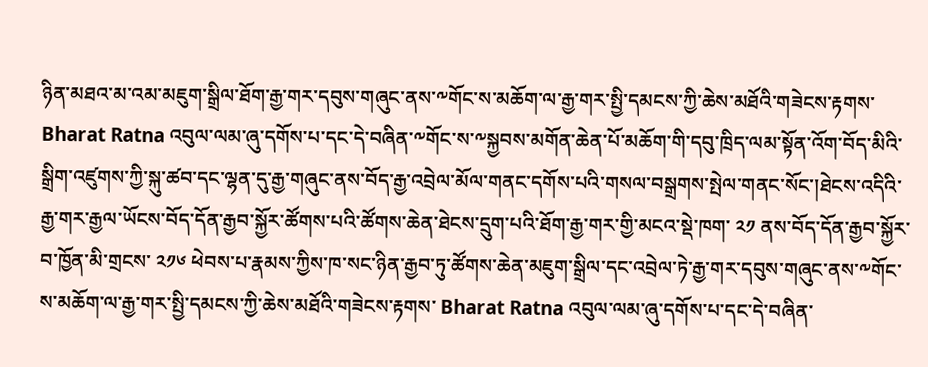ཉིན་མཐའ་མ་འམ་མཇུག་སྒྲིལ་ཐོག་རྒྱ་གར་དབུས་གཞུང་ནས་༸གོང་ས་མཆོག་ལ་རྒྱ་གར་སྤྱི་དམངས་ཀྱི་ཆེས་མཐོའི་གཟེངས་རྟགས་ Bharat Ratna འབུལ་ལམ་ཞུ་དགོས་པ་དང་དེ་བཞིན་༸གོང་ས་༸སྐྱབས་མགོན་ཆེན་པོ་མཆོག་གི་དབུ་ཁྲིད་ལམ་སྟོན་འོག་བོད་མིའི་སྒྲིག་འཛུགས་ཀྱི་སྐུ་ཚབ་དང་ལྷན་དུ་རྒྱ་གཞུང་ནས་བོད་རྒྱ་འབྲེལ་མོལ་གནང་དགོས་པའི་གསལ་བསྒྲགས་སྤེལ་གནང་སོང་།ཐེངས་འདིའི་རྒྱ་གར་རྒྱལ་ཡོངས་བོད་དོན་རྒྱབ་སྐྱོར་ཚོགས་པའི་ཚོགས་ཆེན་ཐེངས་དྲུག་པའི་ཐོག་རྒྱ་གར་གྱི་མངའ་སྡེ་ཁག་ ༢༡ ནས་བོད་དོན་རྒྱབ་སྐྱོར་བ་ཁྱོན་མི་གྲངས་ ༢༡༦ ཕེབས་པ་རྣམས་ཀྱིས་ཁ་སང་ཉིན་རྒྱབ་ཏུ་ཚོགས་ཆེན་མཇུག་སྒྲིལ་དང་འབྲེལ་ཏེ་རྒྱ་གར་དབུས་གཞུང་ནས་༸གོང་ས་མཆོག་ལ་རྒྱ་གར་སྤྱི་དམངས་ཀྱི་ཆེས་མཐོའི་གཟེངས་རྟགས་ Bharat Ratna འབུལ་ལམ་ཞུ་དགོས་པ་དང་དེ་བཞིན་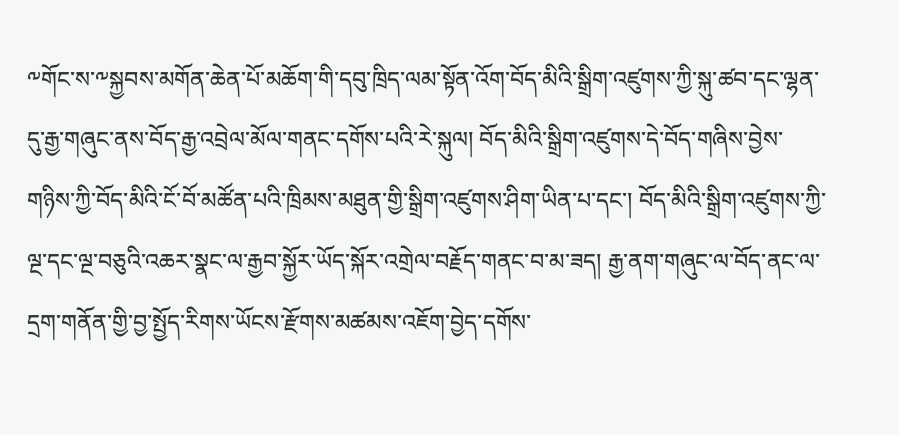༸གོང་ས་༸སྐྱབས་མགོན་ཆེན་པོ་མཆོག་གི་དབུ་ཁྲིད་ལམ་སྟོན་འོག་བོད་མིའི་སྒྲིག་འཛུགས་ཀྱི་སྐུ་ཚབ་དང་ལྷན་དུ་རྒྱ་གཞུང་ནས་བོད་རྒྱ་འབྲེལ་མོལ་གནང་དགོས་པའི་རེ་སྐུལ། བོད་མིའི་སྒྲིག་འཛུགས་དེ་བོད་གཞིས་བྱེས་གཉིས་ཀྱི་བོད་མིའི་ངོ་བོ་མཚོན་པའི་ཁྲིམས་མཐུན་གྱི་སྒྲིག་འཛུགས་ཤིག་ཡིན་པ་དང་། བོད་མིའི་སྒྲིག་འཛུགས་ཀྱི་ལྔ་དང་ལྔ་བཅུའི་འཆར་སྣང་ལ་རྒྱབ་སྐྱོར་ཡོད་སྐོར་འགྲེལ་བརྗོད་གནང་བ་མ་ཟད། རྒྱ་ནག་གཞུང་ལ་བོད་ནང་ལ་དྲག་གནོན་གྱི་བྱ་སྤྱོད་རིགས་ཡོངས་རྫོགས་མཚམས་འཇོག་བྱེད་དགོས་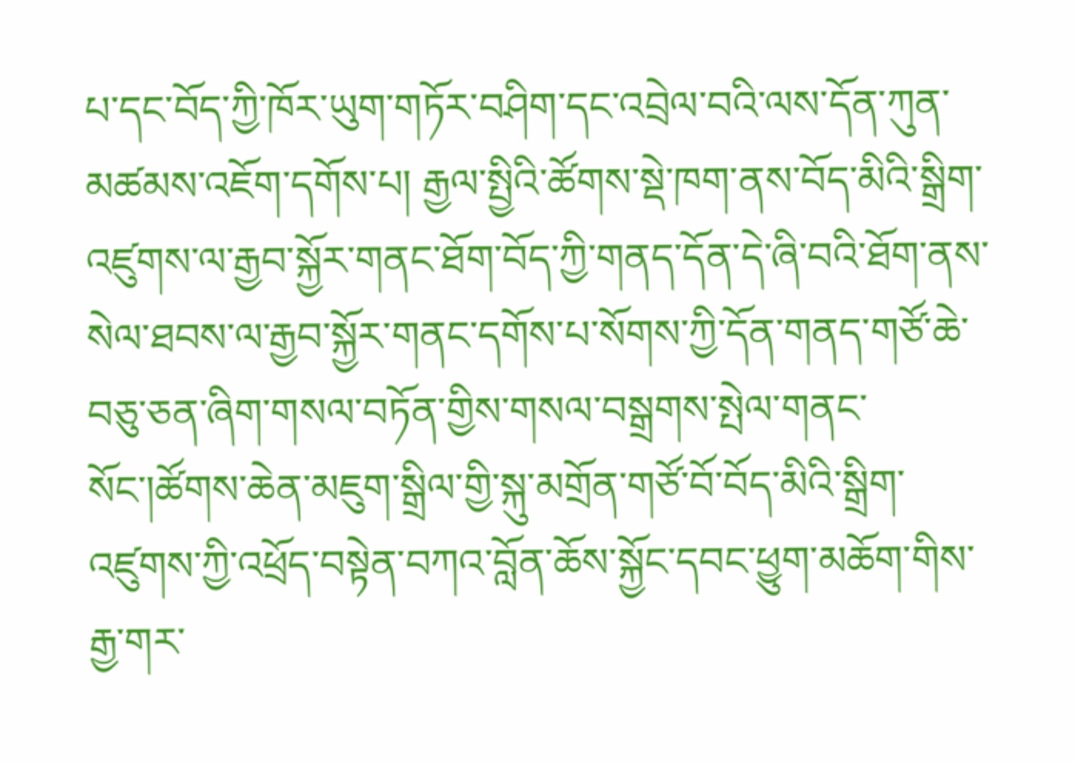པ་དང་བོད་ཀྱི་ཁོར་ཡུག་གཏོར་བཤིག་དང་འབྲེལ་བའི་ལས་དོན་ཀུན་མཚམས་འཇོག་དགོས་པ། རྒྱལ་སྤྱིའི་ཚོགས་སྡེ་ཁག་ནས་བོད་མིའི་སྒྲིག་འཛུགས་ལ་རྒྱབ་སྐྱོར་གནང་ཐོག་བོད་ཀྱི་གནད་དོན་དེ་ཞི་བའི་ཐོག་ནས་སེལ་ཐབས་ལ་རྒྱབ་སྐྱོར་གནང་དགོས་པ་སོགས་ཀྱི་དོན་གནད་གཙོ་ཆེ་བཅུ་ཅན་ཞིག་གསལ་བཏོན་གྱིས་གསལ་བསྒྲགས་སྤེལ་གནང་སོང་།ཚོགས་ཆེན་མཇུག་སྒྲིལ་གྱི་སྐུ་མགྲོན་གཙོ་བོ་བོད་མིའི་སྒྲིག་འཛུགས་ཀྱི་འཕྲོད་བསྟེན་བཀའ་བློན་ཆོས་སྐྱོང་དབང་ཕྱུག་མཆོག་གིས་རྒྱ་གར་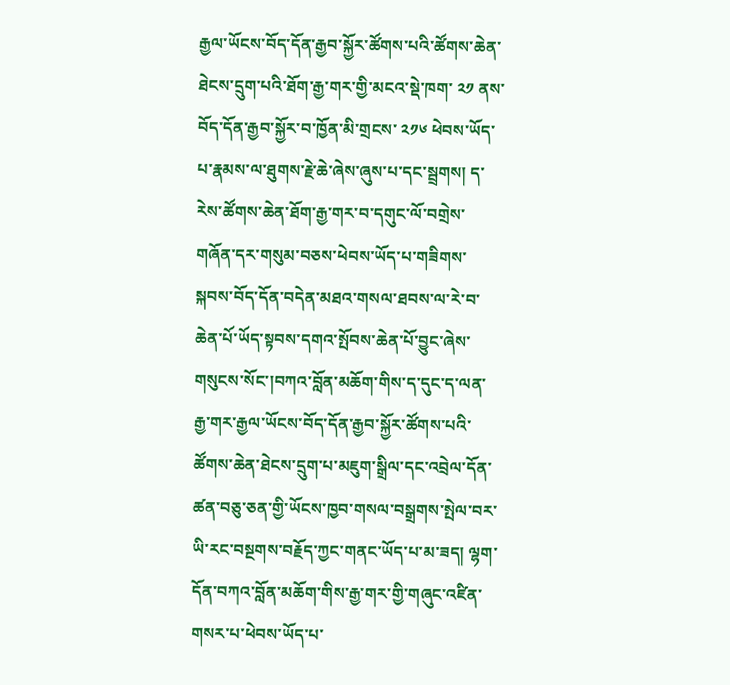རྒྱལ་ཡོངས་བོད་དོན་རྒྱབ་སྐྱོར་ཚོགས་པའི་ཚོགས་ཆེན་ཐེངས་དྲུག་པའི་ཐོག་རྒྱ་གར་གྱི་མངའ་སྡེ་ཁག་ ༢༡ ནས་བོད་དོན་རྒྱབ་སྐྱོར་བ་ཁྱོན་མི་གྲངས་ ༢༡༦ ཕེབས་ཡོད་པ་རྣམས་ལ་ཐུགས་རྗེ་ཆེ་ཞེས་ཞུས་པ་དང་སྦྲགས། ད་རེས་ཚོགས་ཆེན་ཐོག་རྒྱ་གར་བ་དགུང་ལོ་བགྲེས་གཞོན་དར་གསུམ་བཅས་ཕེབས་ཡོད་པ་གཟིགས་སྐབས་བོད་དོན་བདེན་མཐའ་གསལ་ཐབས་ལ་རེ་བ་ཆེན་པོ་ཡོད་སྟབས་དགའ་སྤོབས་ཆེན་པོ་བྱུང་ཞེས་གསུངས་སོང་།བཀའ་བློན་མཆོག་གིས་ད་དུང་ད་ལན་རྒྱ་གར་རྒྱལ་ཡོངས་བོད་དོན་རྒྱབ་སྐྱོར་ཚོགས་པའི་ཚོགས་ཆེན་ཐེངས་དྲུག་པ་མཇུག་སྒྲིལ་དང་འབྲེལ་དོན་ཚན་བཅུ་ཅན་གྱི་ཡོངས་ཁྱབ་གསལ་བསྒྲགས་སྤེལ་བར་ཡི་རང་བསྔགས་བརྗོད་ཀྱང་གནང་ཡོད་པ་མ་ཟད། ལྷག་དོན་བཀའ་བློན་མཆོག་གིས་རྒྱ་གར་གྱི་གཞུང་འཛིན་གསར་པ་ཕེབས་ཡོད་པ་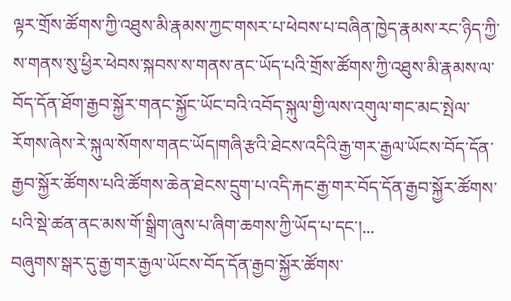ལྟར་གྲོས་ཚོགས་ཀྱི་འཐུས་མི་རྣམས་ཀྱང་གསར་པ་ཕེབས་པ་བཞིན་ཁྱེད་རྣམས་རང་ཉིད་ཀྱི་ས་གནས་སུ་ཕྱིར་ཕེབས་སྐབས་ས་གནས་ནང་ཡོད་པའི་གྲོས་ཚོགས་ཀྱི་འཐུས་མི་རྣམས་ལ་བོད་དོན་ཐོག་རྒྱབ་སྐྱོར་གནང་སྐྱོང་ཡོང་བའི་འབོད་སྐུལ་གྱི་ལས་འགུལ་གང་མང་སྤེལ་རོགས་ཞེས་རེ་སྐུལ་སོགས་གནང་ཡོད།གཞི་རྩའི་ཐེངས་འདིའི་རྒྱ་གར་རྒྱལ་ཡོངས་བོད་དོན་རྒྱབ་སྐྱོར་ཚོགས་པའི་ཚོགས་ཆེན་ཐེངས་དྲུག་པ་འདི་རྐང་རྒྱ་གར་བོད་དོན་རྒྱབ་སྐྱོར་ཚོགས་པའི་སྡེ་ཚན་ནང་མས་གོ་སྒྲིག་ཞུས་པ་ཞིག་ཆགས་ཀྱི་ཡོད་པ་དང་།...
བཞུགས་སྒར་དུ་རྒྱ་གར་རྒྱལ་ཡོངས་བོད་དོན་རྒྱབ་སྐྱོར་ཚོགས་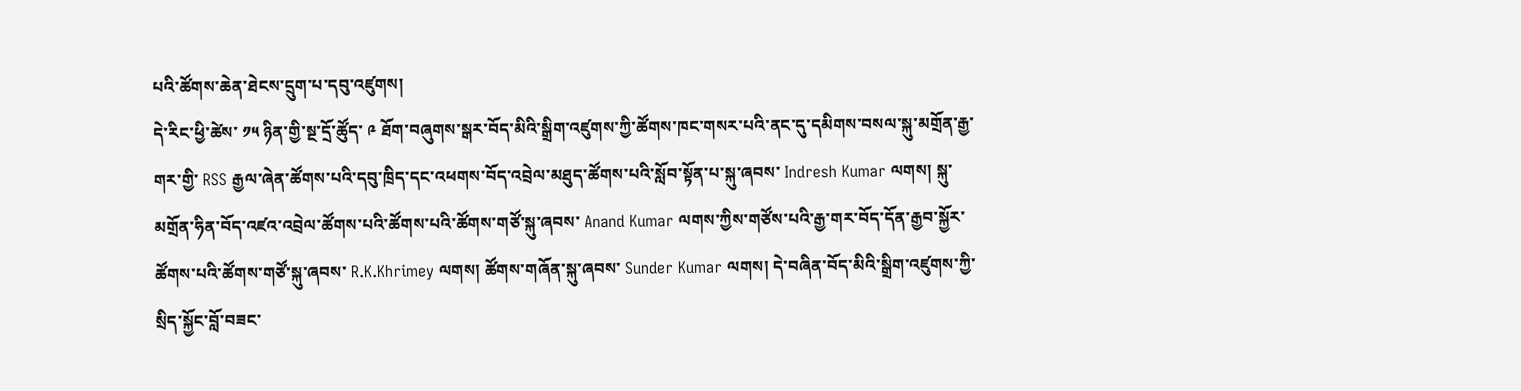པའི་ཚོགས་ཆེན་ཐེངས་དྲུག་པ་དབུ་འཛུགས།
དེ་རིང་ཕྱི་ཚེས་ ༡༥ ཉིན་གྱི་སྔ་དྲོ་ཚོུད་ ༩ ཐོག་བཞུགས་སྒར་བོད་མིའི་སྒྲིག་འཛུགས་ཀྱི་ཚོགས་ཁང་གསར་པའི་ནང་དུ་དམིགས་བསལ་སྐུ་མགྲོན་རྒྱ་གར་གྱི་ RSS རྒྱལ་ཞེན་ཚོགས་པའི་དབུ་ཁྲིད་དང་འཕགས་བོད་འབྲེལ་མཐུད་ཚོགས་པའི་སློབ་སྟོན་པ་སྐུ་ཞབས་ Indresh Kumar ལགས། སྐུ་མགྲོན་ཧིན་བོད་འཛའ་འབྲེལ་ཚོགས་པའི་ཚོགས་པའི་ཚོགས་གཙོ་སྐུ་ཞབས་ Anand Kumar ལགས་ཀྱིས་གཙོས་པའི་རྒྱ་གར་བོད་དོན་རྒྱབ་སྐྱོར་ཚོགས་པའི་ཚོགས་གཙོ་སྐུ་ཞབས་ R.K.Khrimey ལགས། ཚོགས་གཞོན་སྐུ་ཞབས་ Sunder Kumar ལགས། དེ་བཞིན་བོད་མིའི་སྒྲིག་འཛུགས་ཀྱི་སྲིད་སྐྱོང་བློ་བཟང་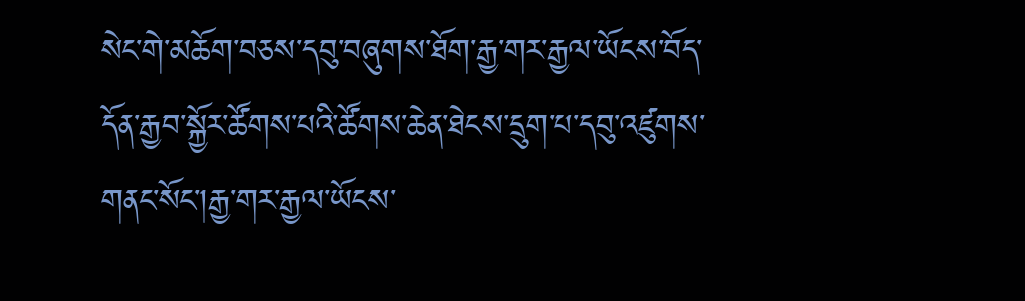སེང་གེ་མཆོག་བཅས་དབུ་བཞུགས་ཐོག་རྒྱ་གར་རྒྱལ་ཡོངས་བོད་དོན་རྒྱབ་སྐྱོར་ཚོགས་པའི་ཚོགས་ཆེན་ཐེངས་དྲུག་པ་དབུ་འཛུགས་གནང་སོང་།རྒྱ་གར་རྒྱལ་ཡོངས་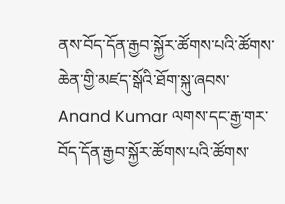ནས་བོད་དོན་རྒྱབ་སྐྱོར་ཚོགས་པའི་ཚོགས་ཆེན་གྱི་མཛད་སྒོའི་ཐོག་སྐུ་ཞབས་ Anand Kumar ལགས་དང་རྒྱ་གར་བོད་དོན་རྒྱབ་སྐྱོར་ཚོགས་པའི་ཚོགས་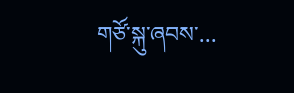གཙོ་སྐུ་ཞབས་...